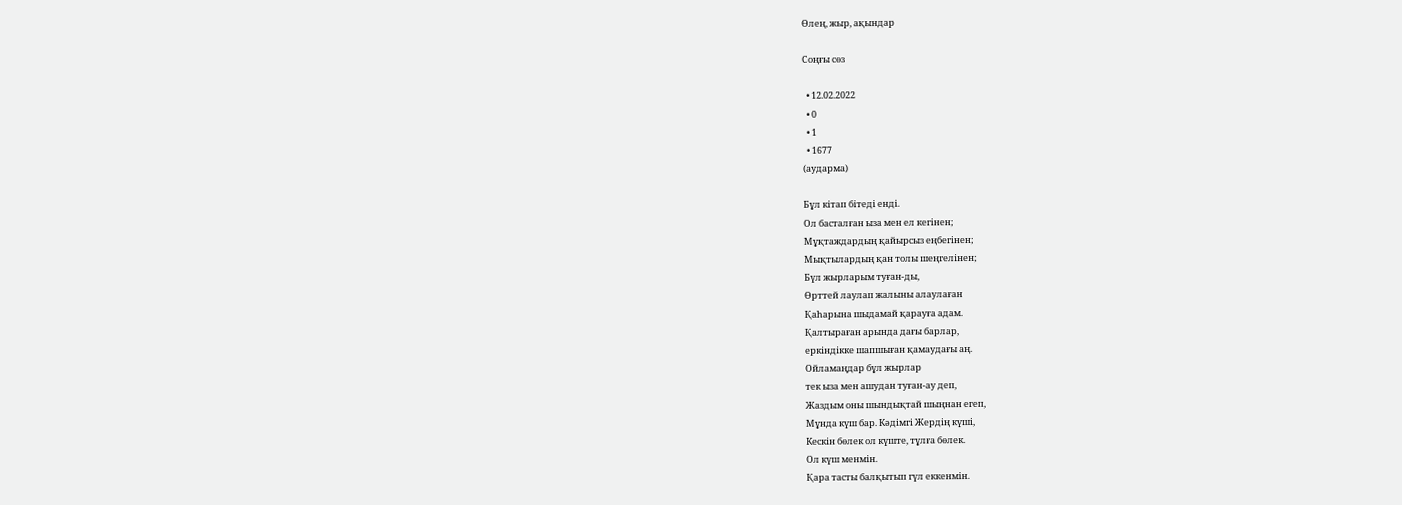Өлең, жыр, ақындар

Соңғы сөз

  • 12.02.2022
  • 0
  • 1
  • 1677
(аударма)

Бұл кітап бітеді енді.
Ол басталған ыза мен ел кегінен;
Мұқтаждардың қайырсыз еңбегінен;
Мықтылардың қан толы шеңгелінен;
Бүл жырларым туған-ды,
Өрттей лаулап жалыны алаулаған
Қаһарына шыдамай қарауға адам.
Қалтыраған арында дағы барлар,
еркіндікке шапшыған қамаудағы аң.
Ойламаңдар бұл жырлар
тек ыза мен ашудан туған-ау деп,
Жаздым оны шындықтай шыңнан егеп,
Мұнда күш бар. Кәдімгі Жердің күші,
Кескін бөлек ол күште, тұлға бөлек.
Ол күш менмін.
Қара тасты балқытып гүл еккенмін.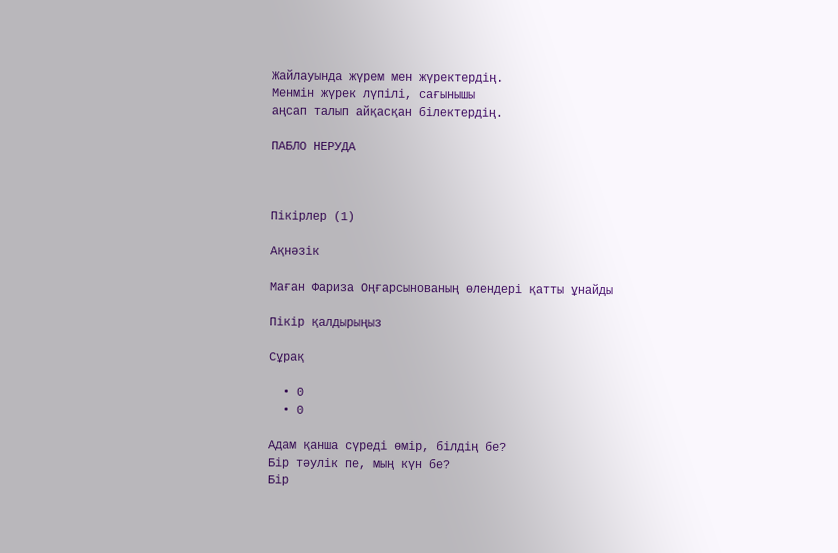Жайлауында жүрем мен жүректердің.
Менмін жүрек лүпілі, сағынышы
аңсап талып айқасқан білектердің.

ПАБЛО НЕРУДА



Пікірлер (1)

Ақнәзік

Маған Фариза Оңғарсынованың өлендері қатты ұнайды

Пікір қалдырыңыз

Сұрақ

  • 0
  • 0

Адам қанша сүреді өмір, білдің бе?
Бір тәулік пе, мың күн бе?
Бір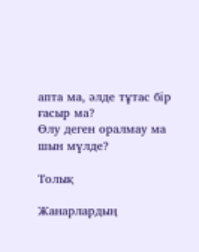апта ма, әлде тұтас бір ғасыр ма?
Өлу деген оралмау ма шын мүлде?

Толық

Жанарлардың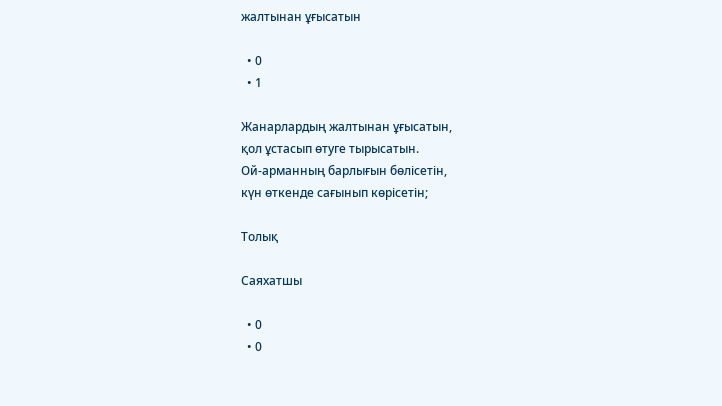жалтынан ұғысатын

  • 0
  • 1

Жанарлардың жалтынан ұғысатын,
қол ұстасып өтуге тырысатын.
Ой-арманның барлығын бөлісетін,
күн өткенде сағынып көрісетін;

Толық

Саяхатшы

  • 0
  • 0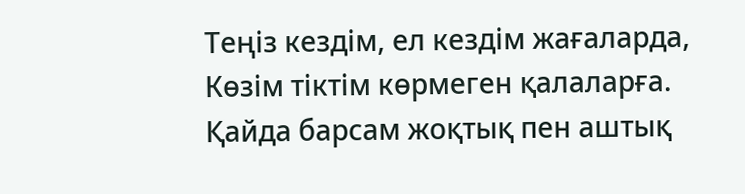Теңіз кездім, ел кездім жағаларда,
Көзім тіктім көрмеген қалаларға.
Қайда барсам жоқтық пен аштық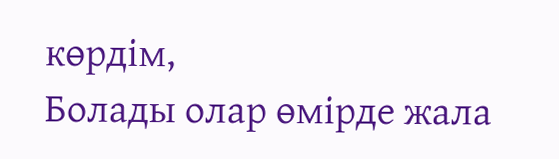көрдім,
Болады олар өмірде жала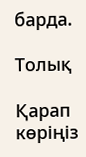барда.

Толық

Қарап көріңіз